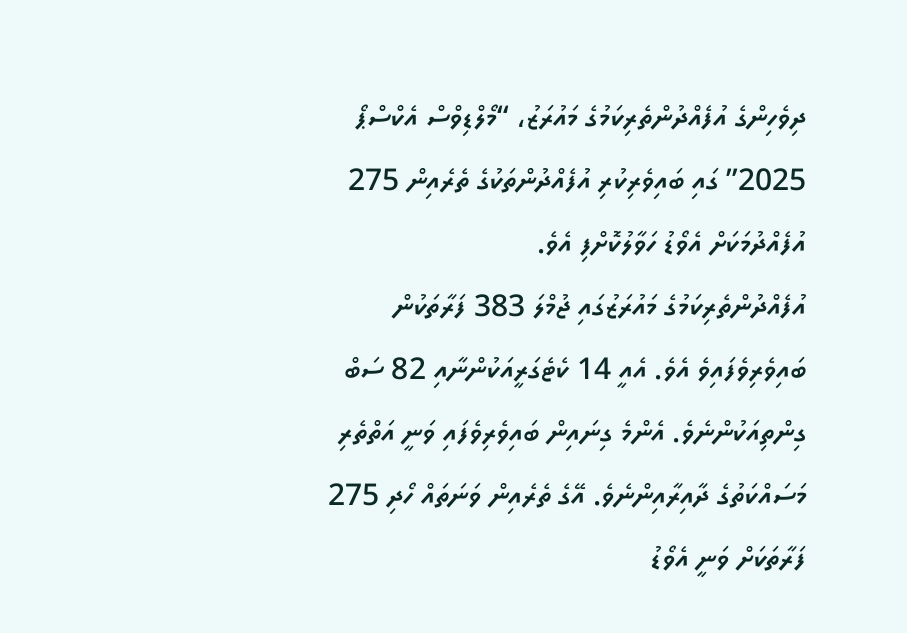ދިވެހިންގެ އުފެއްދުންތެރިކަމުގެ މައުރަޒު، “މޯލްޑިވްސް އެކްސްޕޯ 2025” ގައި ބައިވެރިކުރި އުފެއްދުންތަކުގެ ތެރެއިން 275 އުފެއްދުމަކަށް އެވޯޑު ހަވާލުކޮށްފި އެވެ.
އުފެއްދުންތެރިކަމުގެ މައުރަޒުގައި ޖުމްލަ 383 ފަރާތަކުން ބައިވެރިވެފައިވެ އެވެ. އެއީ 14 ކެޓެގަރީއަކުންނާއި 82 ސަބް ގިންތިއަކުންނެވެ. އެންމެ ގިނައިން ބައިވެރިވެފައި ވަނީ އަތްތެރި މަސައްކަތުގެ ދާއިރާއިންނެވެ. އޭގެ ތެރެއިން ވަނަތައް ހޯދި 275 ފަރާތަކަށް ވަނީ އެވޯޑު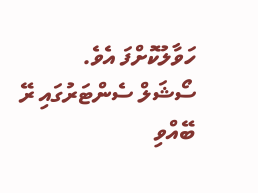ހަވާލުކޮށްފަ އެވެ.
ސޯޝަލް ސެންޓަރުގައި ރޭ ބޭއްވި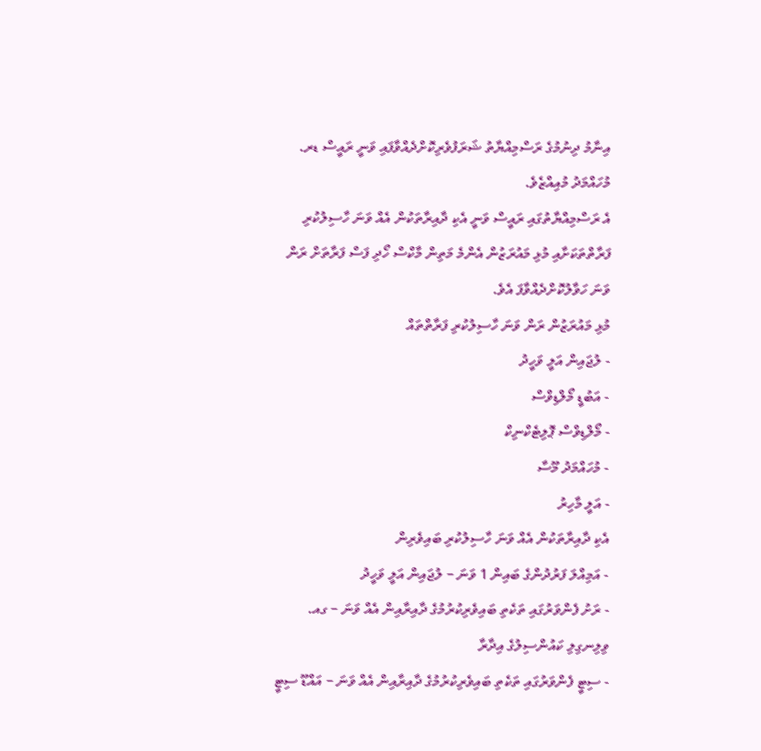އިނާމު ދިނުމުގެ ރަސްމިއްޔާތު ޝަރަފުވެރިކޮށްދެއްވާފައި ވަނީ ރައީސް ޑރ. މުހައްމަދު މުއިއްޒެވެ.
އެ ރަސްމިއްޔާތުގައި ރައީސް ވަނީ އެކި ދާއިރާތަކުން އެއް ވަނަ ހާސިލުކުރި ފަރާތްތަކަށާއި މުޅި މައުރަޒުން އެންމެ މަތިން މާކްސް ހޯދި ފަސް ފަރާތަށް ރަން ވަނަ ހަވާލުކޮށްދެއްވާފަ އެވެ.
މުޅި މައުރަޒުން ރަން ވަނަ ހާސިލުކުރި ފަރާތްތައް
- ލުޖައިން އަލީ ވަހީދު
- އަބުޑީ މޯލްޑިވްސް
- މޯލްޑިވްސް ޕޮލިޓެކްނިކް
- މުހައްމަދު މޫސާ
- އަލީ މާހިރު
އެކި ދާއިރާތަކުން އެއް ވަނަ ހާސިލުކުރި ބައިވެރިން
- އަމިއްލަ ފަރުދުންގެ ބައިން 1 ވަނަ – ލުޖައިން އަލީ ވަހީދު
- ރަށު ފެންވަރުގައި ތަކެތި ބައިވެރިކުރުމުގެ ދާއިރާއިން އެއް ވަނަ – ގއ. ވިލިނގިލި ކައުންސިލުގެ އިދާރާ
- ސިޓީ ފެންވަރުގައި ތަކެތި ބައިވެރިކުރުމުގެ ދާއިރާއިން އެއް ވަނަ – އައްޑޫ ސިޓީ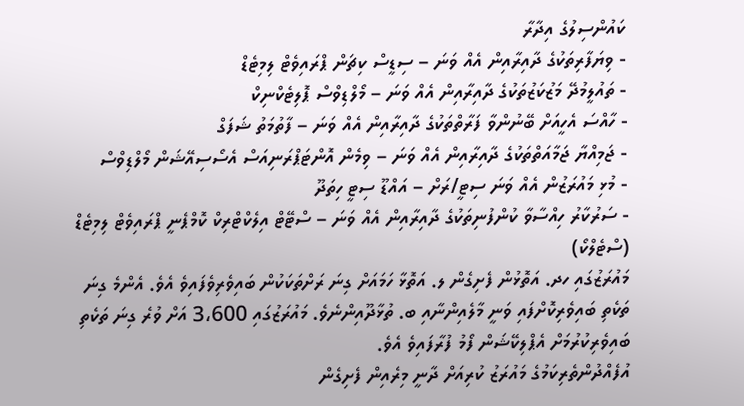ކައުންސިލުގެ އިދާރާ
- ވިޔަފާރިތަކުގެ ދާއިރާއިން އެއް ވަނަ – ސިޑީސް ކިޗަން ޕްރައިވެޓް ލިމިޓެޑް
- ތައުލީމުދޭ މަޒުކަޒުތަކުގެ ދާއިރާއިން އެއް ވަނަ – މޯލްޑިވްސް ޕޮލިޓެކްނިކް
- ހާއްސަ އެހީއަށް ބޭނުންވާ ފަރާތްތަކުގެ ދާއިރާއިން އެއް ވަނަ – ފާތުމަތު ޝަފަގް
- ޖަމިއްޔާ ޖަމާއަތްތަކުގެ ދާއިރާއިން އެއް ވަނަ – ވިމެން އޮންޓަޕްރަނިއަސް އެސޯސިއޭޝަން މޯލްޑިވްސް
- މުޅި މައުރަޒުން އެއް ވަނަ ސިޓީ/ރަށް – އައްޑޫ ސިޓީ ހިތަދޫ
- ސަރުކާރު ހިއްސާވާ ކުންފުނިތަކުގެ ދާއިރާއިން އެއް ވަނަ – ސްޓޭޓް އިލެކްޓްރިކް ކޮމްޕެނީ ޕްރައިވެޓް ލިމިޓެޑް (ސްޓެލްކޯ)
މައުރަޒުގައި ހދ. އަތޮޅުން ފެށިގެން ލ. އަތޮޅާ ހަމައަށް ގިނަ ރަށްތަކަކުން ބައިވެރިވެފައިވެ އެވެ. އެންމެ ގިނަ ތަކެތި ބައިވެރިކޮށްފައި ވަނީ މާލެއިންނާއި ބ. ތުޅާދޫއިންނެވެ. މައުރަޒުގައި 3،600 އަށް ވުރެ ގިނަ ތަކެތި ބައިވެރިކުރުމަށް އެޕްލިކޭޝަން ފޯމު ފުރާފައިވެ އެވެ.
އުފެއްދުންތެރިކަމުގެ މައުރަޒު ކުރިއަށް ދާނީ މިރެއިން ފެށިގެން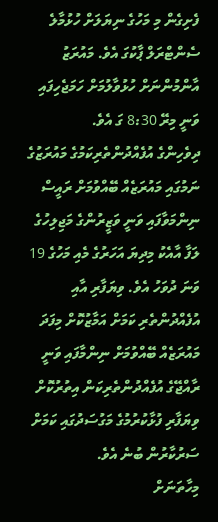ފެށިގެން މި މަހުގެ ނިޔަލަށް ހުޅުމާލެ ސެންޓްރަލް ޕާކުގަ އެވެ. މައުރަޒު އާންމުންނަށް ހުޅުވާލުމަށް ހަމަޖެހިފައި ވަނީ މިރޭ 8:30 ގަ އެވެ.
ދިވެހިންގެ އުފެއްދުންތެރިކަމުގެ މައުރަޒުގެ ނަމުގައި މައުރަޒެއް ބޭއްވުމަށް ރައީސް ނިންމަވާފައި ވަނީ ވަޒީރުންގެ މަޖިލިހުގެ ލަފާ އާއެކު މިދިޔަ އަހަރުގެ މެއި މަހުގެ 19 ވަނަ ދުވަހު އެވެ. ވިޔަފާރި އާއި އުފެއްދުންތެރި ކަމަށް އަމާޒުކޮށް މިފަދަ މައުރަޒެއް ބޭއްވުމަށް ނިންމާފައި ވަނީ ރާއްޖޭގެ އުފެއްދުންތެރިކަން އިތުރުކޮށް ވިޔަފާރި ފުޅާކުރުމުގެ މަގުސަދުގައި ކަމަށް ސަރުކާރުން ބުނެ އެވެ.
މިހާތަނަށް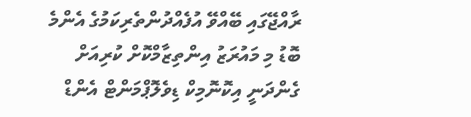ރާއްޖޭގައި ބޭއްވޭ އުފެއްދުންތެރިކަމުގެ އެންމެ ބޮޑު މި މައުރަޒު އިންތިޒާމްކޮށް ކުރިއަށް ގެންދަނީ އިކޮނޮމިކް ޑިވެލޮޕްމަންޓް އެންޑް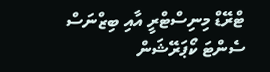ޓްރޭޑް މިނިސްޓްރީ އާއި ބިޒްނަސް ސެންޓަ ކޯޕަރޭޝަން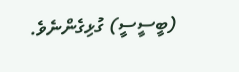(ބީސީސީ) ގުޅިގެންނެވެ.